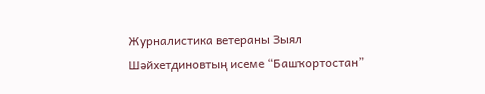Журналистика ветераны Зыял Шәйхетдиновтың исеме “Башҡортостан”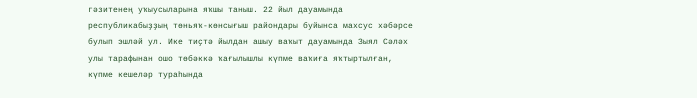гәзитенең уҡыусыларына яҡшы таныш. 22 йыл дауамында республикабыҙҙың төньяҡ-көнсығыш райондары буйынса махсус хәбәрсе булып эшләй ул. Ике тиҫтә йылдан ашыу ваҡыт дауамында Зыял Сәләх улы тарафынан ошо төбәккә ҡағылышлы күпме ваҡиға яҡтыртылған, күпме кешеләр тураһында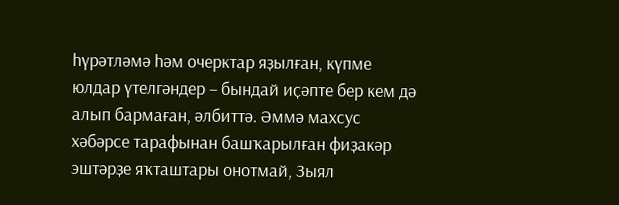һүрәтләмә һәм очерктар яҙылған, күпме юлдар үтелгәндер – бындай иҫәпте бер кем дә алып бармаған, әлбиттә. Әммә махсус хәбәрсе тарафынан башҡарылған фиҙакәр эштәрҙе яҡташтары онотмай, Зыял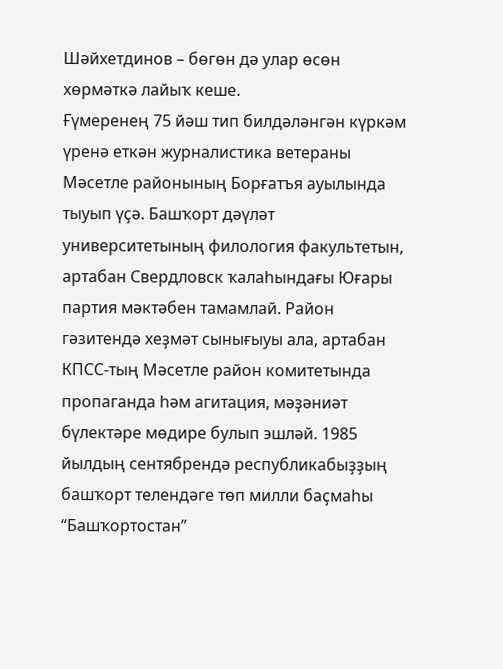Шәйхетдинов – бөгөн дә улар өсөн хөрмәткә лайыҡ кеше.
Ғүмеренең 75 йәш тип билдәләнгән күркәм үренә еткән журналистика ветераны Мәсетле районының Борғатъя ауылында тыуып үҫә. Башҡорт дәүләт университетының филология факультетын, артабан Свердловск ҡалаһындағы Юғары партия мәктәбен тамамлай. Район гәзитендә хеҙмәт сынығыуы ала, артабан КПСС-тың Мәсетле район комитетында пропаганда һәм агитация, мәҙәниәт бүлектәре мөдире булып эшләй. 1985 йылдың сентябрендә республикабыҙҙың башҡорт телендәге төп милли баҫмаһы “Башҡортостан”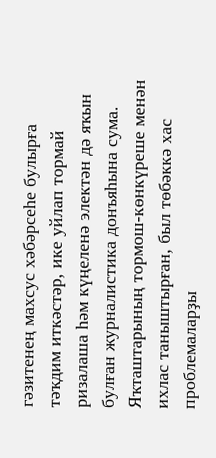гәзитенең махсус хәбәрсеһе булырға тәҡдим иткәстәр, ике уйлап тормай ризалаша һәм күңеленә электән дә яҡын булған журналистика донъяһына сума.
Яҡташтарының тормош-көнкүреше менән ихлас таныштырған, был төбәккә хас проблемаларҙы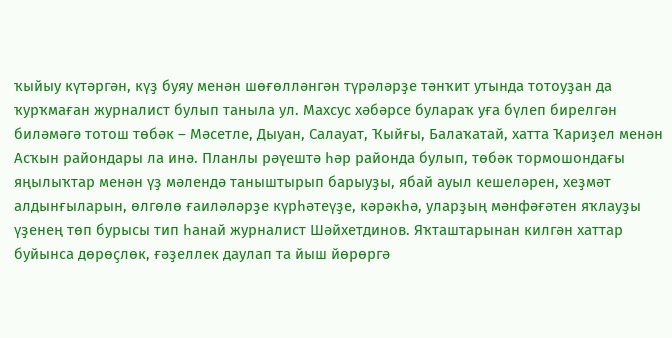ҡыйыу күтәргән, күҙ буяу менән шөғөлләнгән түрәләрҙе тәнҡит утында тотоуҙан да ҡурҡмаған журналист булып таныла ул. Махсус хәбәрсе булараҡ уға бүлеп бирелгән биләмәгә тотош төбәк – Мәсетле, Дыуан, Салауат, Ҡыйғы, Балаҡатай, хатта Ҡариҙел менән Асҡын райондары ла инә. Планлы рәүештә һәр районда булып, төбәк тормошондағы яңылыҡтар менән үҙ мәлендә таныштырып барыуҙы, ябай ауыл кешеләрен, хеҙмәт алдынғыларын, өлгөлө ғаиләләрҙе күрһәтеүҙе, кәрәкһә, уларҙың мәнфәғәтен яҡлауҙы үҙенең төп бурысы тип һанай журналист Шәйхетдинов. Яҡташтарынан килгән хаттар буйынса дөрөҫлөк, ғәҙеллек даулап та йыш йөрөргә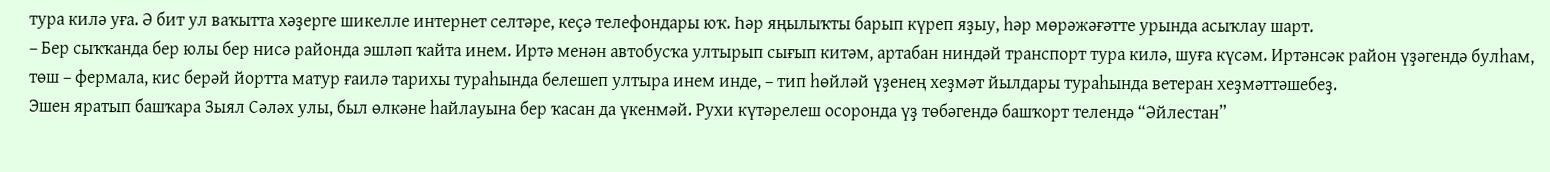тура килә уға. Ә бит ул ваҡытта хәҙерге шикелле интернет селтәре, кеҫә телефондары юҡ. Һәр яңылыҡты барып күреп яҙыу, һәр мөрәжәғәтте урында асыҡлау шарт.
– Бер сыҡҡанда бер юлы бер нисә районда эшләп ҡайта инем. Иртә менән автобусҡа ултырып сығып китәм, артабан ниндәй транспорт тура килә, шуға күсәм. Иртәнсәк район үҙәгендә булһам, төш – фермала, кис берәй йортта матур ғаилә тарихы тураһында белешеп ултыра инем инде, – тип һөйләй үҙенең хеҙмәт йылдары тураһында ветеран хеҙмәттәшебеҙ.
Эшен яратып башҡара Зыял Сәләх улы, был өлкәне һайлауына бер ҡасан да үкенмәй. Рухи күтәрелеш осоронда үҙ төбәгендә башҡорт телендә “Әйлестан”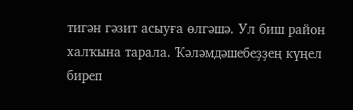тигән гәзит асыуға өлгәшә. Ул биш район халҡына тарала. Ҡәләмдәшебеҙҙең күңел биреп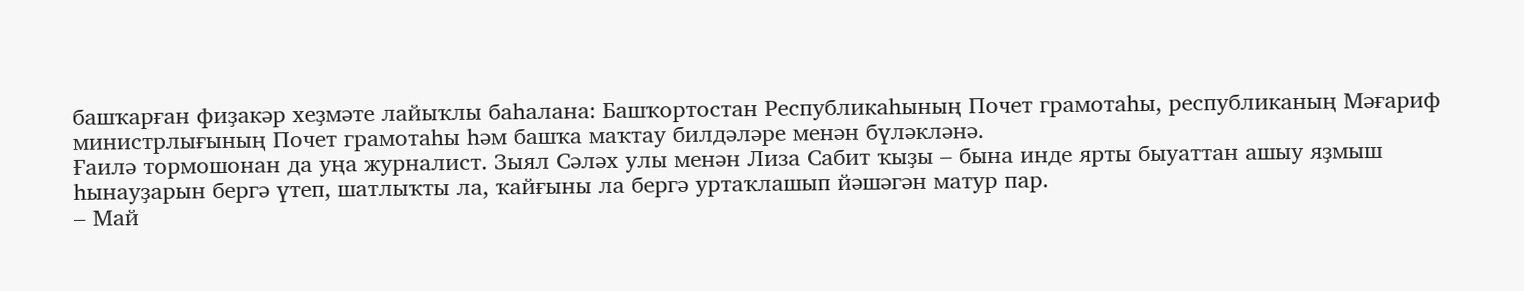башҡарған фиҙакәр хеҙмәте лайыҡлы баһалана: Башҡортостан Республикаһының Почет грамотаһы, республиканың Мәғариф министрлығының Почет грамотаһы һәм башҡа маҡтау билдәләре менән бүләкләнә.
Ғаилә тормошонан да уңа журналист. Зыял Сәләх улы менән Лиза Сабит ҡыҙы – бына инде ярты быуаттан ашыу яҙмыш һынауҙарын бергә үтеп, шатлыҡты ла, ҡайғыны ла бергә уртаҡлашып йәшәгән матур пар.
– Май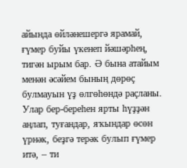айында өйләнешергә ярамай, ғүмер буйы үкенеп йәшәрһең, тигән ырым бар. Ә бына атайым менән әсәйем бының дөрөҫ булмауын үҙ өлгөһөндә раҫланы. Улар бер-береһен ярты һүҙҙән аңлап, туғандар, яҡындар өсөн үрнәк, беҙгә терәк булып ғүмер итә, – ти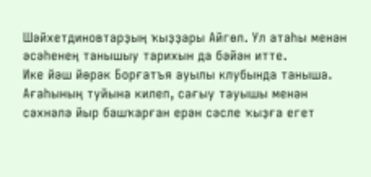Шәйхетдиновтарҙың ҡыҙҙары Айгөл. Ул атаһы менән әсәһенең танышыу тарихын да бәйән итте.
Ике йәш йөрәк Борғатъя ауылы клубында таныша. Ағаһының туйына килеп, сағыу тауышы менән сәхнәлә йыр башҡарған ерән сәсле ҡыҙға егет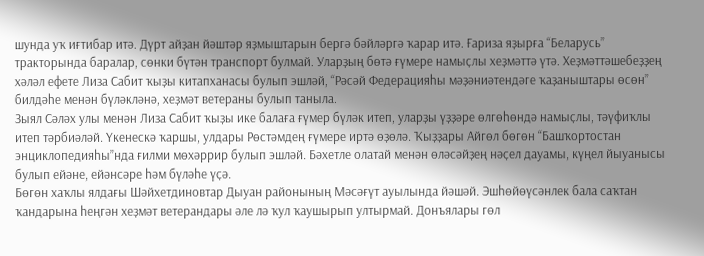шунда уҡ иғтибар итә. Дүрт айҙан йәштәр яҙмыштарын бергә бәйләргә ҡарар итә. Ғариза яҙырға “Беларусь” тракторында баралар, сөнки бүтән транспорт булмай. Уларҙың бөтә ғүмере намыҫлы хеҙмәттә үтә. Хеҙмәттәшебеҙҙең хәләл ефете Лиза Сабит ҡыҙы китапханасы булып эшләй, “Рәсәй Федерацияһы мәҙәниәтендәге ҡаҙаныштары өсөн” билдәһе менән бүләкләнә, хеҙмәт ветераны булып таныла.
Зыял Сәләх улы менән Лиза Сабит ҡыҙы ике балаға ғүмер бүләк итеп, уларҙы үҙҙәре өлгөһөндә намыҫлы, тәүфиҡлы итеп тәрбиәләй. Үкенескә ҡаршы, улдары Рөстәмдең ғүмере иртә өҙөлә. Ҡыҙҙары Айгөл бөгөн “Башҡортостан энциклопедияһы”нда ғилми мөхәррир булып эшләй. Бәхетле олатай менән өләсәйҙең нәҫел дауамы, күңел йыуанысы булып ейәне, ейәнсәре һәм бүләһе үҫә.
Бөгөн хаҡлы ялдағы Шәйхетдиновтар Дыуан районының Мәсәғүт ауылында йәшәй. Эшһөйөүсәнлек бала саҡтан ҡандарына һеңгән хеҙмәт ветерандары әле лә ҡул ҡаушырып ултырмай. Донъялары гөл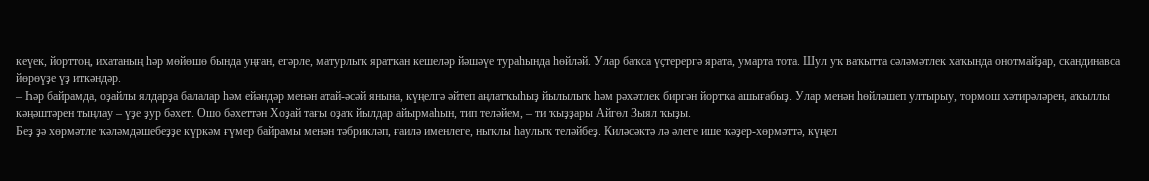кеүек, йорттоң, ихатаның һәр мөйөшө бында уңған, егәрле, матурлыҡ яратҡан кешеләр йәшәүе тураһында һөйләй. Улар баҡса үҫтерергә ярата, умарта тота. Шул уҡ ваҡытта сәләмәтлек хаҡында онотмайҙар, скандинавса йөрөүҙе үҙ иткәндәр.
– Һәр байрамда, оҙайлы ялдарҙа балалар һәм ейәндәр менән атай-әсәй янына, күңелгә әйтеп аңлатҡыһыҙ йылылыҡ һәм рәхәтлек биргән йортҡа ашығабыҙ. Улар менән һөйләшеп ултырыу, тормош хәтирәләрен, аҡыллы кәңәштәрен тыңлау – үҙе ҙур бәхет. Ошо бәхеттән Хоҙай тағы оҙаҡ йылдар айырмаһын, тип теләйем, – ти ҡыҙҙары Айгөл Зыял ҡыҙы.
Беҙ ҙә хөрмәтле ҡәләмдәшебеҙҙе күркәм ғүмер байрамы менән тәбрикләп, ғаилә именлеге, ныҡлы һаулыҡ теләйбеҙ. Киләсәктә лә әлеге ише ҡәҙер-хөрмәттә, күңел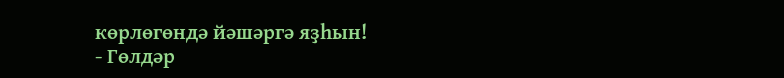көрлөгөндә йәшәргә яҙһын!
- Гөлдәр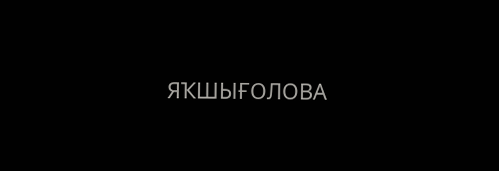ЯҠШЫҒОЛОВА